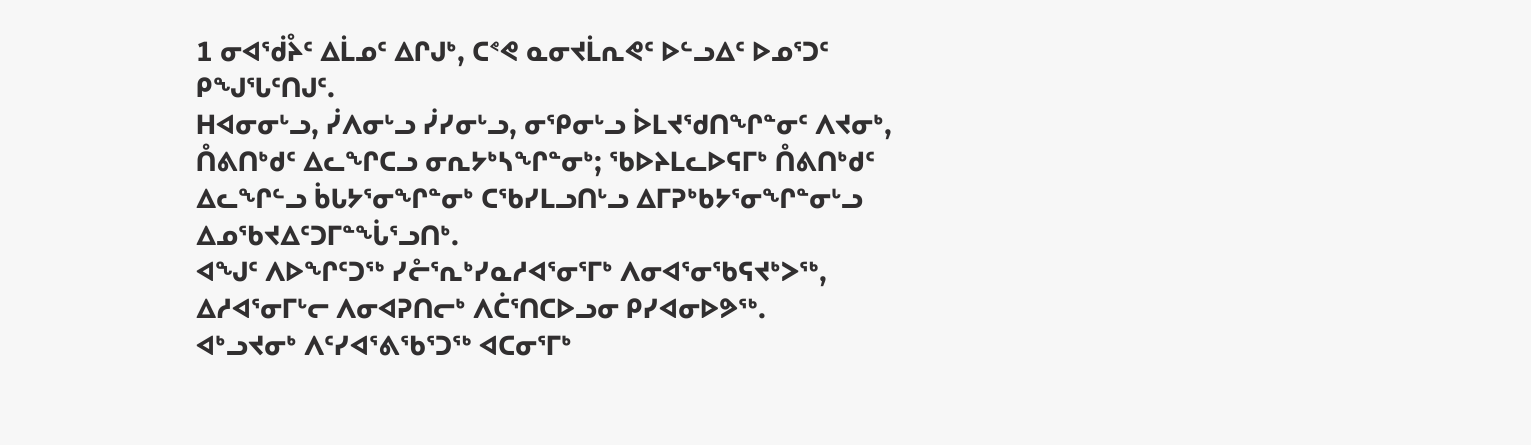1 ᓂᐊᖂᔧᑦ ᐃᒫᓄᑦ ᐃᒋᒍᒃ, ᑕᕝᕙ ᓇᓂᔪᒫᕆᕙᑦ ᐅᓪᓗᐃᑦ ᐅᓄᕐᑐᑦ ᑭᖑᕐᒐᑦᑎᒍᑦ.
ᕼᐊᓂᓂᒡᓗ, ᓰᐱᓂᒡᓗ ᓰᓯᓂᒡᓗ, ᓂᕿᓂᒡᓗ ᐆᒪᔪᖁᑎᖏᓐᓂᑦ ᐱᔪᓂᒃ, ᑍᕕᑎᒃᑯᑦ ᐃᓚᖏᑕᓗ ᓂᕆᔭᒃᓴᖏᓐᓂᒃ; ᖃᐅᔨᒪᓚᐅᕋᒥᒃ ᑍᕕᑎᒃᑯᑦ ᐃᓚᖏᓪᓗ ᑳᒐᔭᕐᓂᖏᓐᓂᒃ ᑕᖃᓯᒪᓗᑎᒡᓗ ᐃᒥᕈᒃᑲᔭᕐᓂᖏᓐᓂᒡᓗ ᐃᓄᖃᔪᐃᑦᑐᒥᓐᖔᕐᓗᑎᒃ.
ᐊᖑᑦ ᐱᐅᖏᑦᑐᖅ ᓯᓔᕐᕆᒃᓯᓇᓱᐊᕐᓂᕐᒥᒃ ᐱᓂᐊᕐᓂᖃᕋᔪᒃᐳᖅ, ᐃᓱᐊᕐᓂᒥᒡᓕ ᐱᓂᐊᕈᑎᓕᒃ ᐱᑖᕐᑎᑕᐅᓗᓂ ᑭᓯᐊᓂᐅᕗᖅ.
ᐊᒃᓗᔪᓂᒃ ᐱᑦᓯᐊᕐᕕᖃᕐᑐᖅ ᐊᑕᓂᕐᒥᒃ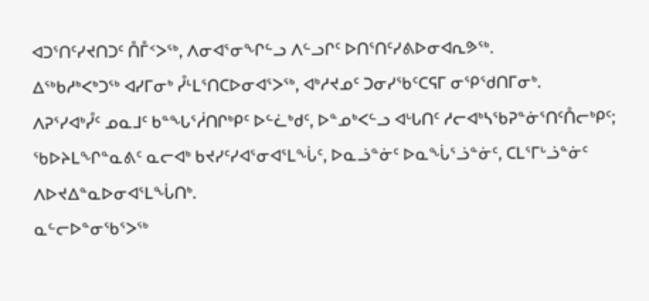ᐊᑐᕐᑎᑦᓯᔪᑎᑐᑦ ᑍᒤᑉᐳᖅ, ᐱᓂᐊᕐᓂᖏᓪᓗ ᐱᓪᓗᒋᑦ ᐅᑎᕐᑎᑦᓯᕕᐅᓂᐊᕆᕗᖅ.
ᐃᖅᑲᓱᒃᐸᒃᑐᖅ ᐊᓯᒥᓂᒃ ᓮᒻᒪᕐᑎᑕᐅᓂᐊᕐᐳᖅ, ᐊᒃᓱᔪᓄᑦ ᑐᓂᓯᖃᑦᑕᕋᒥ ᓂᕿᖁᑎᒥᓂᒃ.
ᐱᕈᕐᓯᐊᒃᓮᑦ ᓄᓇᒧᑦ ᑲᓐᖓᕐᓲᑎᒋᒃᑭᑦ ᐅᓪᓛᒃᑯᑦ, ᐅᓐᓄᒃᐸᓪᓗ ᐊᒡᒐᑎᑦ ᓱᓕᐊᒃᓴᖃᕈᓐᓃᕐᑎᑦᑍᓕᒃᑭᑦ; ᖃᐅᔨᒪᖏᓐᓇᕕᑦ ᓇᓕᐊᒃ ᑲᔪᓯᑦᓯᐊᕐᓂᐊᕐᒪᖔᑦ, ᐅᓇᓘᓐᓃᑦ ᐅᓇᖔᕐᓘᓐᓃᑦ, ᑕᒪᕐᒥᒡᓘᓐᓃᑦ ᐱᐅᔪᐃᓐᓇᐅᓂᐊᕐᒪᖔᑎᒃ.
ᓇᓪᓕᐅᓐᓂᖃᕐᐳᖅ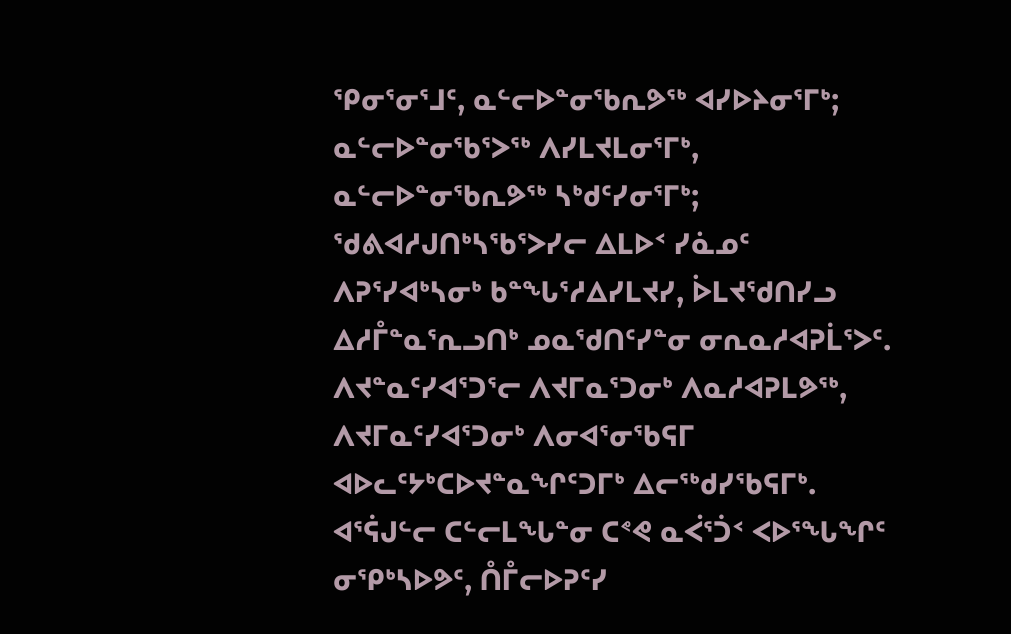ᕿᓂᕐᓂᕐᒧᑦ, ᓇᓪᓕᐅᓐᓂᖃᕆᕗᖅ ᐊᓯᐅᔨᓂᕐᒥᒃ; ᓇᓪᓕᐅᓐᓂᖃᕐᐳᖅ ᐱᓯᒪᔪᒪᓂᕐᒥᒃ, ᓇᓪᓕᐅᓐᓂᖃᕆᕗᖅ ᓴᒃᑯᑦᓯᓂᕐᒥᒃ;
ᖁᕕᐊᓱᒍᑎᒃᓴᖃᕐᐳᓯᓕ ᐃᒪᐅᑉ ᓯᓈᓄᑦ ᐱᕈᕐᓯᐊᒃᓴᓂᒃ ᑲᓐᖓᕐᓱᐃᓯᒪᔪᓯ, ᐆᒪᔪᖁᑎᓯᓗ ᐃᓱᒤᓐᓇᕐᕆᓗᑎᒃ ᓄᓇᖁᑎᑦᓯᓐᓂ ᓂᕆᓇᓱᐊᕈᒫᕐᐳᑦ.
ᐱᔪᓐᓇᑦᓯᐊᕐᑐᕐᓕ ᐱᔪᒥᓇᕐᑐᓂᒃ ᐱᓇᓱᐊᕈᒪᕗᖅ, ᐱᔪᒥᓇᑦᓯᐊᕐᑐᓂᒃ ᐱᓂᐊᕐᓂᖃᕋᒥ ᐊᐅᓚᑦᔭᒃᑕᐅᔪᓐᓇᖏᑦᑐᒥᒃ ᐃᓕᖅᑯᓯᖃᕋᒥᒃ.
ᐊᕐᕌᒍᓪᓕ ᑕᓪᓕᒪᖓᓐᓂ ᑕᕝᕙ ᓇᐹᕐᑑᑉ ᐸᐅᕐᖓᖏᑦ ᓂᕿᒃᓴᐅᕗᑦ, ᑍᒤᓕᐅᕈᑦᓯ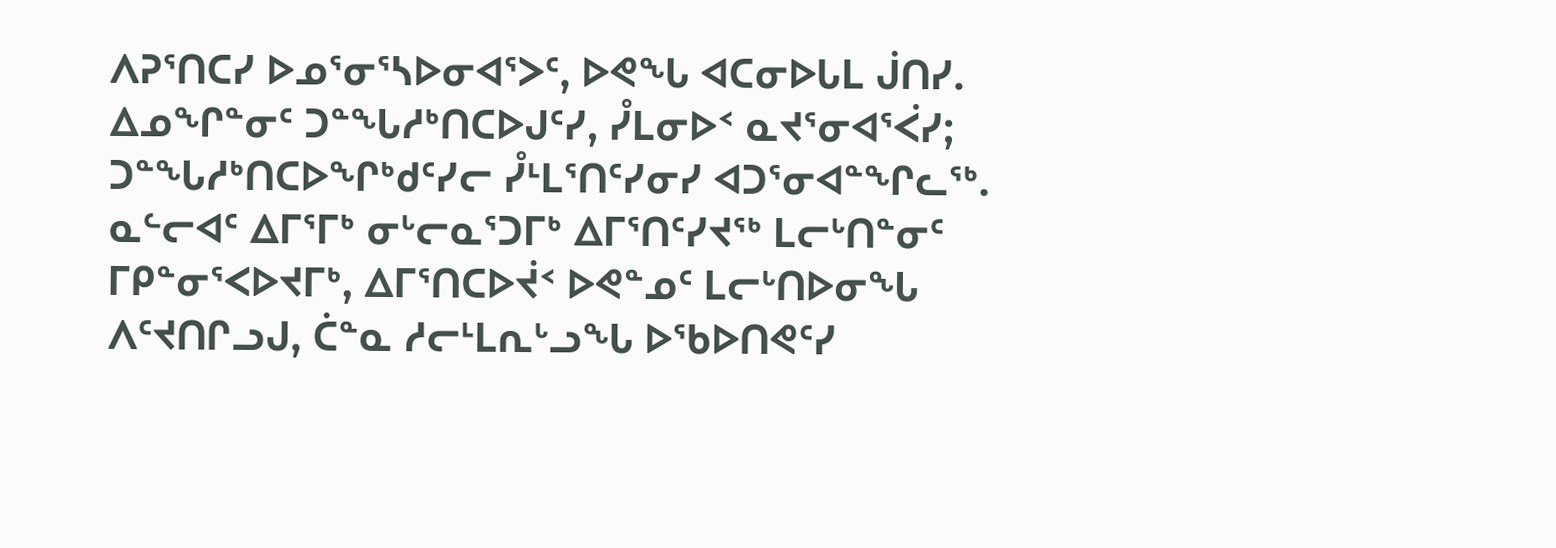ᐱᕈᕐᑎᑕᓯ ᐅᓄᕐᓂᕐᓴᐅᓂᐊᕐᐳᑦ, ᐅᕙᖓ ᐊᑕᓂᐅᒐᒪ ᒎᑎᓯ.
ᐃᓄᖏᓐᓂᑦ ᑐᓐᖓᓱᒃᑎᑕᐅᒍᑦᓯ, ᓮᒪᓂᐅᑉ ᓇᔪᕐᓂᐊᕐᐹᓯ; ᑐᓐᖓᓱᒃᑎᑕᐅᖏᒃᑯᑦᓯᓕ ᓮᒻᒪᕐᑎᑦᓯᓂᓯ ᐊᑐᕐᓂᐊᓐᖏᓚᖅ.
ᓇᓪᓕᐊᑦ ᐃᒥᕐᒥᒃ ᓂᒡᓕᓇᕐᑐᒥᒃ ᐃᒥᕐᑎᑦᓯᔪᖅ ᒪᓕᒡᑎᓐᓂᑦ ᒥᑭᓐᓂᕐᐸᐅᔪᒥᒃ, ᐃᒥᕐᑎᑕᐅᔫᑉ ᐅᕙᓐᓄᑦ ᒪᓕᒡᑎᐅᓂᖓ ᐱᑦᔪᑎᒋᓗᒍ, ᑖᓐᓇ ᓱᓕᒻᒪᕆᒡᓗᖓ ᐅᖃᐅᑎᕙᑦᓯ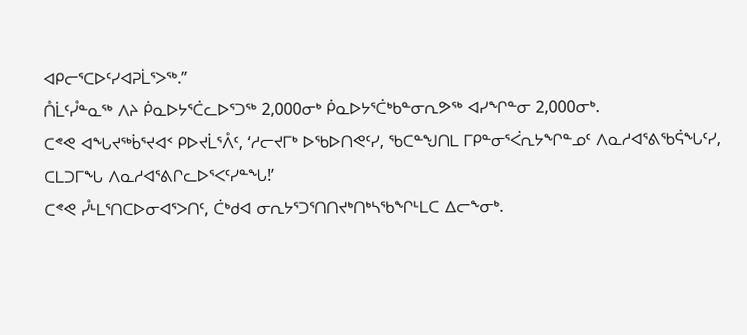ᐊᑭᓕᕐᑕᐅᑦᓯᐊᕈᒫᕐᐳᖅ.”
ᑍᒫᑦᓮᓐᓇᖅ ᐱᔨ ᑮᓇᐅᔭᕐᑖᓚᐅᕐᑐᖅ 2,000ᓂᒃ ᑮᓇᐅᔭᕐᑖᒃᑲᓐᓂᕆᕗᖅ ᐊᓯᖏᓐᓂ 2,000ᓂᒃ.
ᑕᕝᕙ ᐊᖓᔪᖅᑳᕐᔪᐊᑉ ᑭᐅᔪᒫᕐᐰᑦ, ‘ᓱᓕᔪᒥᒃ ᐅᖃᐅᑎᕙᑦᓯ, ᖃᑕᓐᖑᑎᒪ ᒥᑭᓐᓂᕐᐹᕆᔭᖏᓐᓄᑦ ᐱᓇᓱᐊᕐᕕᖃᕌᖓᑦᓯ, ᑕᒪᑐᒥᖓ ᐱᓇᓱᐊᕐᕕᒋᓚᐅᕐᐸᑦᓯᓐᖓ!’
ᑕᕝᕙ ᓮᒻᒪᕐᑎᑕᐅᓂᐊᕐᐳᑎᑦ, ᑖᒃᑯᐊ ᓂᕆᔭᕐᑐᕐᑎᑎᔪᒃᑎᒃᓴᖃᖏᒻᒪᑕ ᐃᓕᖕᓂᒃ.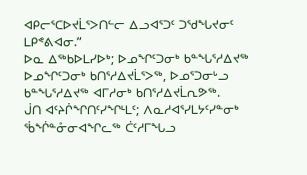ᐊᑭᓕᕐᑕᐅᔪᒫᕐᐳᑎᓪᓕ ᐃᓗᐊᕐᑐᑦ ᑐᖁᖓᔪᓂᑦ ᒪᑭᕝᕕᐊᓂ.”
ᐅᓇ ᐃᖅᑲᐅᒪᓯᐅᒃ; ᐅᓄᖏᑦᑐᓂᒃ ᑲᓐᖓᕐᓱᐃᔪᖅ ᐅᓄᖏᑦᑐᓂᒃ ᑲᑎᕐᓱᐃᔪᒫᕐᐳᖅ, ᐅᓄᕐᑐᓂᒡᓗ ᑲᓐᖓᕐᓱᐃᔪᖅ ᐊᒥᓱᓂᒃ ᑲᑎᕐᓱᐃᔪᒫᕆᕗᖅ.
ᒎᑎ ᐊᑦᔨᒌᖏᑎᑦᓯᖏᒻᒪᑦ; ᐱᓇᓱᐊᕐᓯᒪᔭᑦᓯᓐᓂᒃ ᖄᖐᓐᓁᓂᐊᖏᓚᖅ ᑖᑦᓱᒥᖓᓗ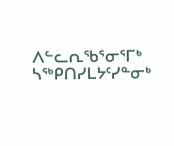ᐱᓪᓚᕆᖃᕐᓂᕐᒥᒃ ᓴᖅᑭᑎᓯᒪᔭᑦᓯᓐᓂᒃ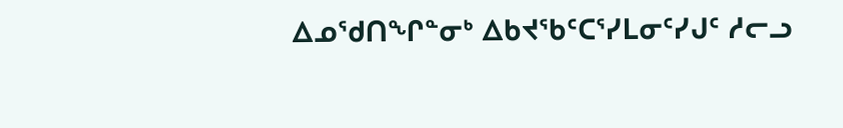ᐃᓄᖁᑎᖏᓐᓂᒃ ᐃᑲᔪᖃᑦᑕᕐᓯᒪᓂᑦᓯᒍᑦ ᓱᓕᓗ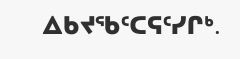ᐃᑲᔪᖃᑦᑕᕋᑦᓯᒋᒃ.